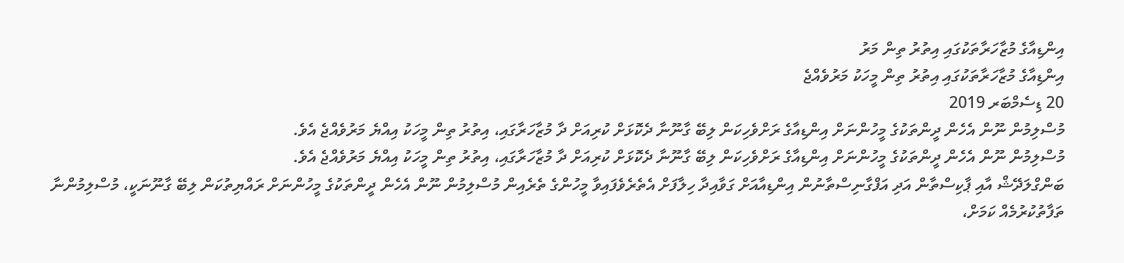އިންޑިއާގެ މުޒާހަރާތަކުގައި އިތުރު ތިން މަރު
އިންޑިއާގެ މުޒާހަރާތަކުގައި އިތުރު ތިން މީހަކު މަރުވެއްޖެ
20 ޑިސެމްބަރ 2019
މުސްލިމުން ނޫން އެހެން ދީންތަކުގެ މީހުންނަށް އިންޑިއާގެ ރަށްވެހިކަން ލިބޭ ގާނޫނާ ދެކޮޅަށް ކުރިއަށް ދާ މުޒާހަރާގައި، އިތުރު ތިން މީހަކު އިއްޔެ މަރުވެއްޖެ އެވެ.
މުސްލިމުން ނޫން އެހެން ދީންތަކުގެ މީހުންނަށް އިންޑިއާގެ ރަށްވެހިކަން ލިބޭ ގާނޫނާ ދެކޮޅަށް ކުރިއަށް ދާ މުޒާހަރާގައި، އިތުރު ތިން މީހަކު އިއްޔެ މަރުވެއްޖެ އެވެ.
ބަންގްލަދޭޝް އާއި ޕާކިސްތާން އަދި އަފްގާނިސްތާނުން އިންޑިއާއަށް ގަވާއިދާ ހިލާފަށް އެތެރެވެފައިވާ މީހުންގެ ތެރެއިން މުސްލިމުން ނޫން އެހެން ދީންތަކުގެ މީހުންނަށް ރައްޔިތުކަން ލިބޭ ގާނޫނަކީ، މުސްލިމުންނާ ތަފާތުކުރުމެއް ކަމަށް،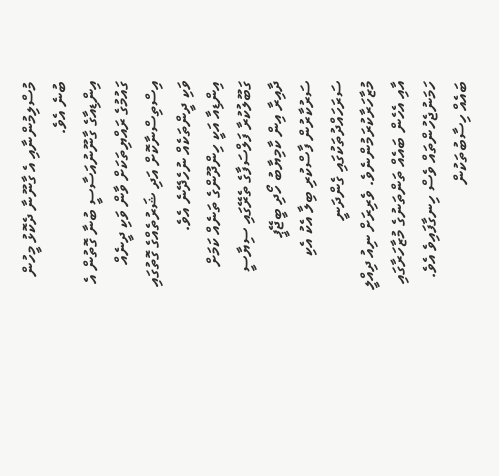މުސްލިމުންނާއި އެ ގާނޫނާ ދެކޮޅު މީހުން ބުނެ އެވެ.
އިންޑިއާގެ ގާނޫނުއަސާސީ ބުނާ ގޮތުން އެ ގައުމުގެ ރައްޔިތަކަށް ވާން ވަކި ދީނެއް އިސްތިސްނާކޮށް އަދި ޝަރުތެއްގެ ގޮތުގައި ވަކި ދީންތަކެއް ނުހެދޭނެ އެވެ.
އިންޑިއާ އަކީ ހިންދޫންގެ ތަނެއް ކަމަށް ގަބޫލުކުރާ ފަލްސަފާގެ ތެރޭގައި ސިޔާސީ ދާއިރާ އިން ކާމިޔާބު ހޯދި ބީޖޭޕީ ސަރުކާރުން ފާސްކުރި ބިލާ އެކު އެކި ސަރަހައްދުތަކުގައި ގެންދަނީ މުޒާހަރާކުރަމުންނެވެ. ވެރިރަށް ނިއު ދިއްލީ އާއި އެހެން ބައެއް ތަންތަނުގެ މުޒާހަރާގައި ހަމަނުޖެހުންތައް ވެސް ހިނގާފައިވެ އެވެ. ބައެއް ހިސާބުތަކުން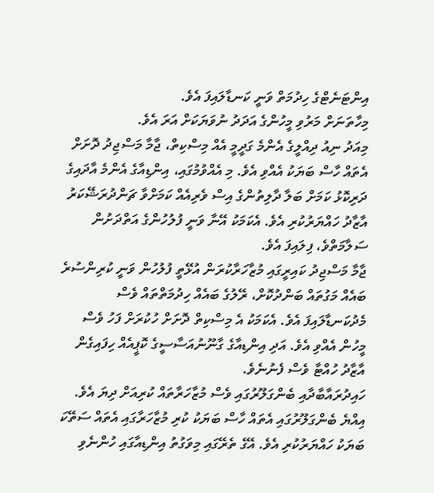އިންޓަނެޓްގެ ހިދުމަތް ވަނީ ކަނޑާލައިފަ އެވެ.
މިހާތަނަށް މަރުވި މީހުންގެ އަދަދު ނުވަޔަކަށް އަރަ އެވެ.
މިއަދު ނިއު ދިއްލީގެ އެންމެ ގަދީމީ އެއް މިސްކިތް، ޖާމާ މަސްޖިދު ދޮށަށް އެތައް ހާސް ބަޔަކު އެއްވި އެވެ. މި އެއްވުމުގައި، އިންޑިއާގެ އެންމެ އާދައިގެ ދަރިކޮޅު ކަމަށް ބަލާ ދާލިތުންގެ އިސް ވެރިއެއް ކަމަށްވާ ޗަންދުރަޝޭކަރު އާޒާދު ހައްޔަރުކުރި އެވެ. އެކަމަކު އޭނާ ވަނީ ފުލުހުންގެ އަތްދަށުން ސަލާމަތްވެ، ފިލައިފަ އެވެ.
ޖާމާ މަސްޖިދު ކައިރީގައި މުޒާހަރާކުރަން އުޅޭތީ ފުލުހުން ވަނީ ކުރިންސުރެ ބައެއް މަގުތައް ބަންދުކޮށް، ރޭލުގެ ބައެއް ހިދުމަތްތައް ވެސް މެދުކަނޑާލައިފަ އެވެ. އެކަމަކު އެ މިސްކިތް ދޮށަށް ހުކުރަށް ފަހު ވެސް މީހުން އެއްވި އެވެ. އަދި އިންޑިއާގެ ގާނޫނުއަސާސީގެ ކޮޕީއެއް ހިފައިގެން އާޒާދު ހުއްޓާ ވެސް ފެނުނެވެ.
ހައިދުރައާބާދާއި ބެންގަލޫރުގައި ވެސް މުޒާހަރާތައް ކުރިއަށް ދިޔަ އެވެ. އިއްޔެ ބެންގަލޫރުގައި އެތައް ހާސް ބަޔަކު ކުރި މުޒާހަރާގައި އެތައް ސަތޭކަ ބަޔަކު ހައްޔަރުކުރި އެވެ. އޭގެ ތެރޭގައި މިވަގުތު އިންޑިއާގައި ހުންނެވި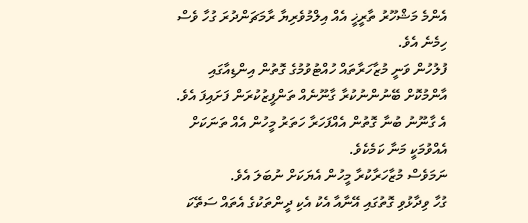އެންމެ މަޝްހޫރު ތާރީޚީ އެއް އިލްމުވެރިޔާ ރާމަޗަންދުރަ ގުހާ ވެސް ހިމެނެ އެވެ.
ފުލުހުން ވަނީ މުޒާހަރާތައް ހުއްޓުވުމުގެ ގޮތުން އިންޑިއާގައި އާންމުކޮށް ބޭނުންނުކުރާ ގާނޫނެއް ތަންފީޒުކުރަން ފަށައިފަ އެވެ. އެ ގާނޫނު ބުނާ ގޮތުން އެއްފަހަރާ ހަތަރު މީހުން އެއް ތަނަކަށް އެއްވުމަކީ މަނާ ކަމެކެވެ.
ނަމަވެސް މުޒާހަރާކުރާ މީހުން އެޔަކަށް ނުބަލަ އެވެ.
ގުހާ ވިދާޅުވި ގޮތުގައި އޭނާއާ އެކު އެކި ދީންތަކުގެ އެތައް ސަތޭކަ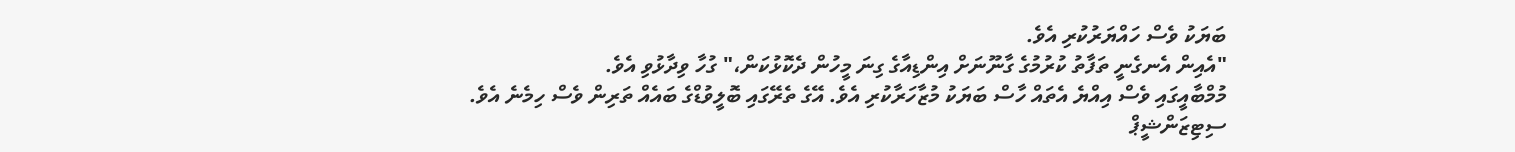ބަޔަކު ވެސް ހައްޔަރުކުރި އެވެ.
"އެއިން އެނގެނީ ތަފާތު ކުރުމުގެ ގާނޫނަށް އިންޑިއާގެ ގިނަ މީހުން ދެކޮޅުކަން،" ގުހާ ވިދާޅުވި އެވެ.
މުމްބާއީގައި ވެސް އިއްޔެ އެތައް ހާސް ބަޔަކު މުޒާހަރާކުރި އެވެ. އޭގެ ތެރޭގައި ބޮލީވުޑްގެ ބައެއް ތަރިން ވެސް ހިމެނެ އެވެ.
ސިޓިޒަންޝީޕް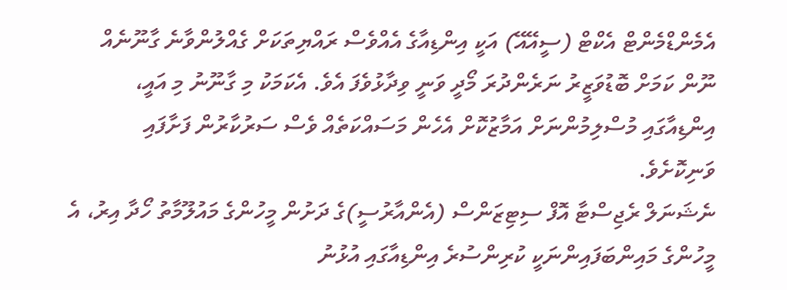އެމެންޑްމެންޓް އެކްޓް (ސީއޭއޭ) އަކީ އިންޑިއާގެ އެއްވެސް ރައްޔިތަކަށް ގެއްލުންވާނެ ގާނޫނެއް ނޫން ކަމަށް ބޮޑުވަޒީރު ނަރެންދުރަ މޯދީ ވަނީ ވިދާޅުވެފަ އެވެ. އެކަމަކު މި ގާނޫނު މި އައީ، އިންޑިއާގައި މުސްލިމުންނަށް އަމާޒުކޮށް އެހެން މަސައްކަތެއް ވެސް ސަރުކާރުން ފަށާފައި ވަނިކޮށެވެ.
ނެޝަނަލް ރެޖިސްޓާ އޮފް ސިޓިޒަންސް (އެންއާރުސީ)ގެ ދަށުން މީހުންގެ މައުލޫމާތު ހޯދާ އިރު، އެ މީހުންގެ މައިންބަފައިންނަކީ ކުރިންސުރެ އިންޑިއާގައި އުޅުނު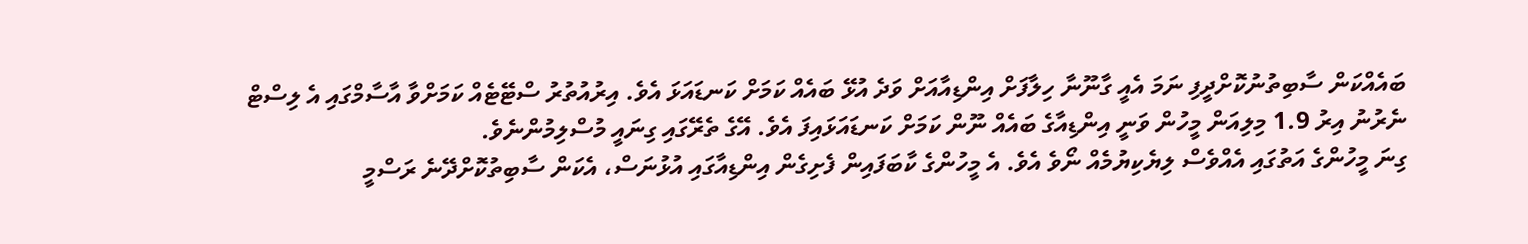ބައެއްކަން ސާބިތުނުކޮށްދީފި ނަމަ އެއީ ގާނޫނާ ހިލާފަށް އިންޑިއާއަށް ވަދެ އުޅޭ ބައެއް ކަމަށް ކަނޑައަޅަ އެވެ. އިރުއުތުރު ސްޓޭޓެއް ކަމަށްވާ އާސާމްގައި އެ ލިސްޓް ނެރުނު އިރު 1.9 މިލިއަން މީހުން ވަނީ އިންޑިއާގެ ބައެއް ނޫން ކަމަށް ކަނޑައަޅައިފަ އެވެ. އޭގެ ތެރޭގައި ގިނައީ މުސްލިމުންނެވެ.
ގިނަ މީހުންގެ އަތުގައި އެއްވެސް ލިޔެކިޔުމެއް ނޯވެ އެވެ. އެ މީހުންގެ ކާބަފައިން ފެށިގެން އިންޑިއާގައި އުޅުނަސް، އެކަން ސާބިތުކޮށްދޭނެ ރަސްމީ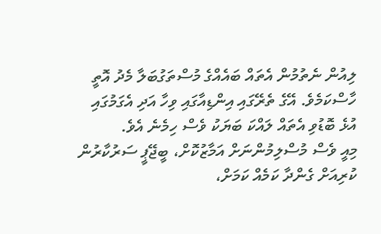ލިއުން ނެތުމުން އެތައް ބައެއްގެ މުސްތަގުބަލާ މެދު އޮތީ ހާސްކަމެވެ. އޭގެ ތެރޭގައި އިންޑިއާގައި ވިހާ އަދި އެގަމުގައި އުޅެ ބޮޑުވި އެތައް ލައްކަ ބަޔަކު ވެސް ހިމެނެ އެވެ.
މިއީ ވެސް މުސްލިމުންނަށް އަމާޒުކޮށް، ބީޖޭޕީ ސަރުކާރުން ކުރިއަށް ގެންދާ ކަމެއް ކަމަށް،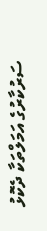ސަރުކާރުގެ އަމަލްތަކާ ދެކޮޅު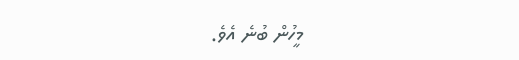މީހުން ބުނެ އެވެ.